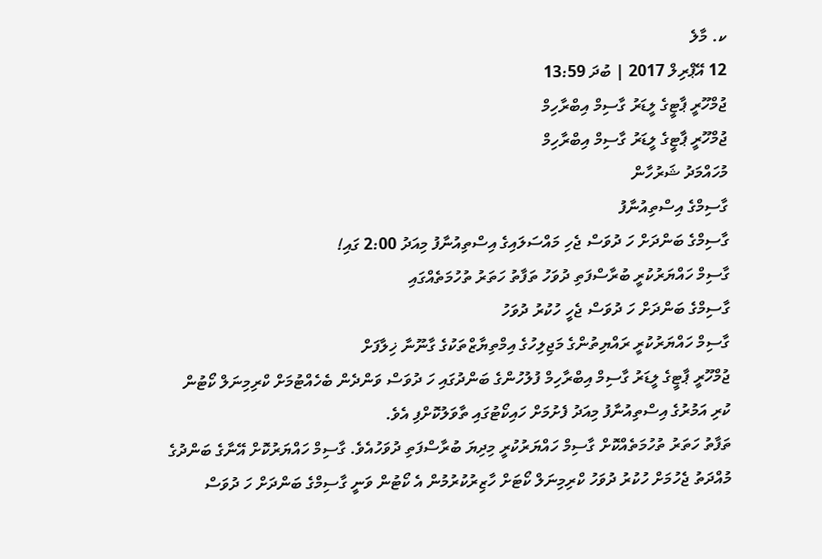ކ. މާލެ
12 އޭޕްރިލް 2017 | ބުދަ 13:59
ޖުމްހޫރީ ޕާޓީގެ ލީޑަރު ގާސިމް އިބްރާހިމް
ޖުމްހޫރީ ޕާޓީގެ ލީޑަރު ގާސިމް އިބްރާހިމް
މުހައްމަދު ޝަރުހާން
ގާސިމްގެ އިސްތިއުނާފު
ގާސިމްގެ ބަންދަށް ހަ ދުވަސް ޖެހި މައްސަލައިގެ އިސްތިއުނާފު މިއަދު 2:00 ގައި!
ގާސިމް ހައްޔަރުކުރީ ބުރާސްފަތި ދުވަހު ތަފާތު ހަތަރު ތުހުމަތެއްގައި
ގާސިމްގެ ބަންދަށް ހަ ދުވަސް ޖެހީ ހުކުރު ދުވަހު
ގާސިމް ހައްޔަރުކުރީ ރައްޔިތުންގެ މަޖިލިހުގެ އިމްތިޔާޒްތަކުގެ ގާނޫނާ ޚިލާފަށް
ޖުމްހޫރީ ޕާޓީގެ ލީޑަރު ގާސިމް އިބްރާހިމް ފުލުހުންގެ ބަންދުގައި ހަ ދުވަސް ވަންދެން ބެހެއްޓުމަށް ކްރިމިނަލް ކޯޓުން ކުރި އަމުރުގެ އިސްތިއުނާފު މިއަދު ފެށުމަށް ހައިކޯޓުގައި ތާވަލުކޮށްފި އެވެ.
ތަފާތު ހަތަރު ތުހުމަތެއްކޮށް ގާސިމް ހައްޔަރުކުރީ މިދިޔަ ބުރާސްފަތި ދުވަހުއެވެ. ގާސިމް ހައްޔަރުކޮށް އޭނާގެ ބަންދުގެ މުއްދަތު ޖެހުމަށް ހުކުރު ދުވަހު ކްރިމިނަލް ކޯޓަށް ހާޒިރުކުރުމުން އެ ކޯޓުން ވަނީ ގާސިމްގެ ބަންދަށް ހަ ދުވަސް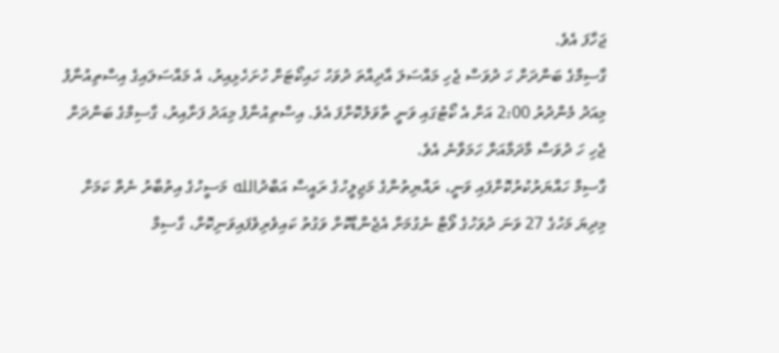ޖަހާފަ އެވެ.
ގާސިމްގެ ބަންދަށް ހަ ދުވަސް ޖެހި މައްސަލަ އާދިއްތަ ދުވަހު ހައިކޯޓަށް ހުށަހެޅިއިރު، އެ މައްސަލައިގެ އިސްތިއުނާފު މިއަދު މެންދުރު 2:00 އަށް އެ ކޯޓުގައި ވަނީ ތާވަލުކޮށްފަ އެވެ. އިސްތިއުނާފު މިއަދު ފަށާއިރު، ގާސިމްގެ ބަންދަށް ޖެހި ހަ ދުވަސް މާދަމާއަށް ހަމަވާނެ އެވެ.
ގާސިމް ހައްޔަރުކުރުކޮށްފައި ވަނީ، ރައްޔިތުންގެ މަޖިލީހުގެ ރައީސް އަބްދުالله މަސީހުގެ އިތުބާރު ނެތް ކަމަށް މިދިޔަ މަހުގެ 27 ވަނަ ދުވަހުގެ ވޯޓް ނެގުމަށް އެޖެންޑާކޮށް ވަގުތު ކައިވެރިވެފައިވަނިކޮށް، ގާސިމް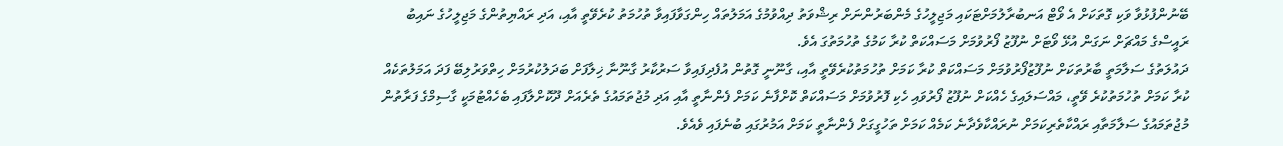ބޭނުންފުޅުވާ ވަކި ގޮތަކަށް އެ ވޯޓް އަނބުރާލުމަށްޓަކައި މަޖިލީހުގެ މެންބަރުންނަށް ރިޝްވަތު ދިއްވުމުގެ އަމަލުތައް ހިންގަވާފައިވާ ތުހުމަތު ކުރެވޭތީ އާއި، އަދި ރައްޔިތުންގެ މަޖިލީހުގެ ނައިބު ރައީސްގެ މައްޗަށް ނަގަން އުޅޭ ވޯޓަށް ނުފޫޒު ފޯރުވުމަށް މަސައްކަތް ކުރާ ކަމުގެ ތުހުމަތުގަ އެވެ.
ދައުލަތުގެ ސަލާމަތީ ބާރުތަކަށް ނުފޫޒުފޯރުވުމަށް މަސައްކަތް ކުރާ ކަމަށް ތުހުމަތުކުރެވޭތީ އާއި، ގާނޫނީ ގޮތުން އުފެދިފައިވާ ސަރުކާރު ގާނޫނާ ޚިލާފަށް ބަދަލުކުރުމަށް ހިތްވަރުލިބޭ ފަދަ އަމަލުތަކެއް ކުރާ ކަމަށް ތުހުމަތުކުރެ ވޭތީ، މައްސަލައިގެ ހެއްކަށް ނުފޫޒު ފޯރުވައި ހެކި ފޮރުވުމަށް މަސައްކަތް ކޮށްފާނެ ކަމަށް ފެންނާތީ އާއި އަދި މުޖުތަމައުގެ ތެރެއަށް ދޫކޮށްލާފައި ބެހެއްޓުމަކީ ގާސިމްގެ ފަރާތުން މުޖުތަމައުގެ ސަލާމަތާއި ރައްކާތެރިކަމަށް ނުރައްކާވެދާނެ ކަމެއް ކަމަށް ތަހުގީގަށް ފެންނާތީ ކަމަށް އަމުރުގައި ބުނެފައި ވެއެވެ.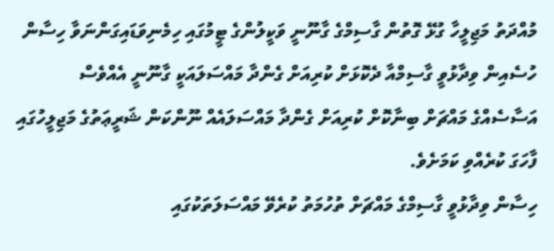މުއްދަތު މަޖިލީހާ ގުޅޭ ގޮތުން ގާސިމްގެ ގާނޫނީ ވަކީލުންގެ ޓީމުގައި ހިމެނިވަޑައިގަންނަވާ ހިސާން ހުސެއިން ވިދާޅުވީ ގާސިމްއާ ދެކޮޅަށް ކުރިއަށް ގެންދާ މައްސަލައަކީ ގާނޫނީ އެއްވެސް އަސާސެއްގެ މައްޗަށް ބިނާކޮށް ކުރިއަށް ގެންދާ މައްސަލައެއް ނޫންކަން ޝަރީޢަތުގެ މަޖިލީހުގައި ފާހަގަ ކުރެއްވި ކަމަށެވެ.
ހިސާން ވިދާޅުވީ ގާސިމްގެ މައްޗަށް ތުހުމަތު ކުރެވޭ މައްސަލަތަކުގައި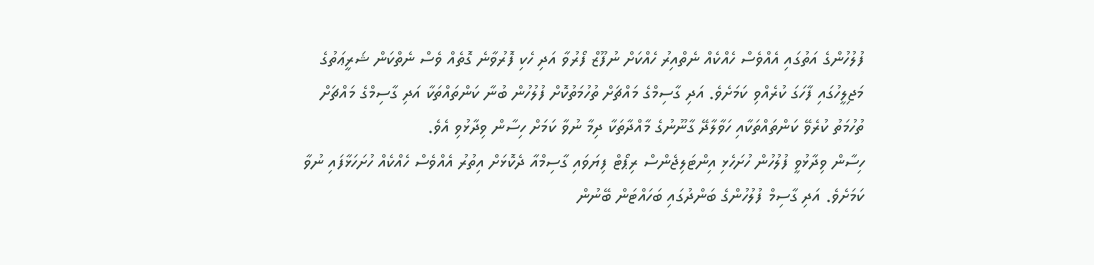ފުލުހުންގެ އަތުގައި އެއްވެސް ހެއްކެއް ނެތްއިރު ހެއްކަށް ނުފޫޒް ފޯރުވާ އަދި ހެކި ފޮރުވާނެ ގޮތެއް ވެސް ނެތްކަން ޝަރީޢަތުގެ މަޖިލީހުގައި ފާހަގަ ކުރެއްވި ކަމަށެވެ. އަދި ގާސިމްގެ މައްޗަށް ތުހުމަތުކޮށް ފުލުހުން ބުނާ ކަންތައްތަކާ އަދި ގާސިމްގެ މައްޗަށް ތުހުމަތު ކުރެވޭ ކަންތައްތަކާއި ހަވާލާދޭ ގާނޫނުގެ މާއްދާތަކާ ދިމާ ނުވާ ކަމަށް ހިސާން ވިދާޅުވި އެވެ.
ހިސާން ވިދާޅުވީ ފުލުހުން ހުށަހެޅި އިންޓަލިޖެންސް ރިޕޯޓް ފިޔަވައި ގާސިމްއާ ދެކޮޅަށް އިތުރު އެއްވެސް ހެއްކެއް ހުށަހަޅާފައި ނުވާ ކަމަށެވެ. އަދި ގާސިމް ފުލުހުންގެ ބަންދުގައި ބަހައްޓަން ބޭނުން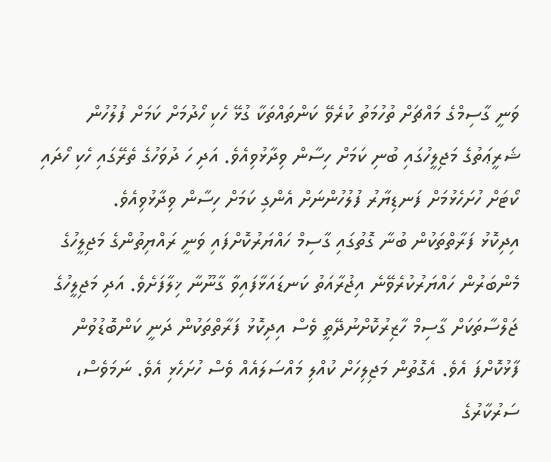ވަނީ ގާސިމްގެ މައްޗަށް ތުހުމަތު ކުރެވޭ ކަންތައްތަކާ ގުޅޭ ހެކި ހޯދުމަށް ކަމަށް ފުލުހުން ޝަރީޢަތުގެ މަޖިލީހުގައި ބުނި ކަމަށް ހިސާން ވިދާޅުވިއެވެ. އަދި ހަ ދުވަހުގެ ތެރޭގައި ހެކި ހޯދައި ކޯޓަށް ހުށަހެޅުމަށް ފަނޑިޔާރު ފުލުހުންނަށް އެންގި ކަމަށް ހިސާން ވިދާޅުވިއެވެ.
އިދިކޮޅު ފަރާތްތަކުން ބުނާ ގޮތުގައި ގާސިމް ހައްޔަރުކޮށްފައި ވަނީ ރައްޔިތުންގެ މަޖިލީހުގެ މެންބަރުން ހައްޔަރުކުރެވޭނެ އިޖުރާއަތު ކަނޑައަޅާފައިވާ ގާނޫނާ ޚިލާފަށެވެ. އަދި މަޖިލީހުގެ ޖަލްސާތަކަށް ގާސިމް ހާޒިރުކޮށްނުދޭތީ ވެސް އިދިކޮޅު ފަރާތްތަކުން ދަނީ ކަންބޮޑުވުން ފާޅުކޮށްފަ އެވެ. އެގޮތުން މަޖިލިހަށް ކުއްލި މައްސަލައެއް ވެސް ހުށަހެޅި އެވެ. ނަމަވެސް، ސަރުކާރުގެ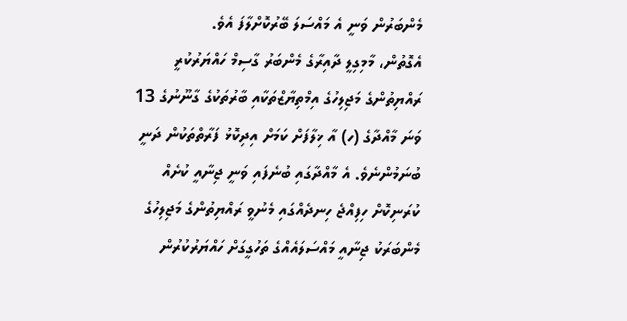މެންބަރުން ވަނީ އެ މައްސަލަ ބޭރުކޮށްލާފަ އެވެ.
އެގޮތުން، މާމިގިލީ ދާއިރާގެ މެންބަރު ގާސިމް ހައްޔަރުކުރީ ރައްޔިތުންގެ މަޖިލިހުގެ އިމްތިޔާޒްތަކާއި ބާރުތަކުގެ ގާނޫނުގެ 13 ވަނަ މާއްދާގެ (ހ) އާ ޚިލާފަށް ކަމަށް އިދިކޮޅު ފަރާތްތަކުން ދަނީ ބުނަމުންނެވެ. އެ މާއްދާގައި ބުނެފައި ވަނީ ޖިނާއީ ކުށެއް ކުރަނިކޮށް ހިފިއްޖެ ހިނދެއްގައި މެނުވީ ރައްޔިތުންގެ މަޖިލިހުގެ މެންބަރަކު ޖިނާއީ މައްސަލައެއްގެ ތަހުގީގަށް ހައްޔަރުކުރުން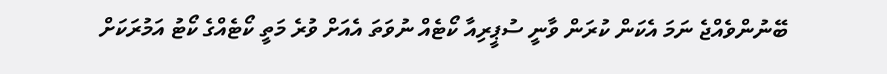ބޭނުންވެއްޖެ ނަމަ އެކަން ކުރަން ވާނީ ސުޕީރިއާ ކޯޓެއް ނުވަތަ އެއަށް ވުރެ މަތީ ކޯޓެއްގެ ކޯޓު އަމުރަކަށް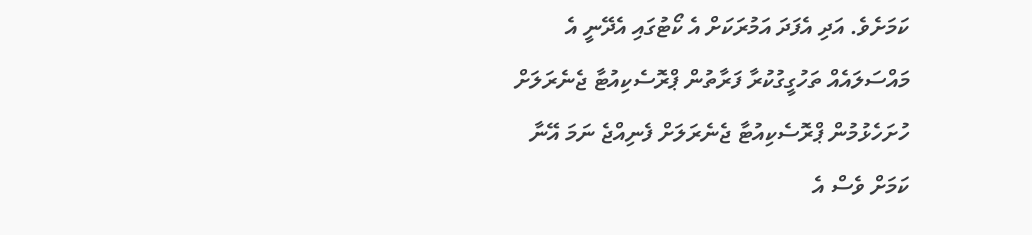ކަމަށެވެ. އަދި އެފަދަ އަމުރަކަށް އެ ކޯޓުގައި އެދޭނީ އެ މައްސަލައެއް ތަހުގީގުކުރާ ފަރާތުން ޕްރޮސެކިއުޓާ ޖެނެރަލަށް ހުށަހެޅުމުން ޕްރޮސެކިއުޓާ ޖެނެރަލަށް ފެނިއްޖެ ނަމަ އޭނާ ކަމަށް ވެސް އެ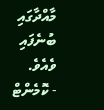މާއްދާގައި ބުނެފައި ވެއެވެ.
- ކޮމެންޓް